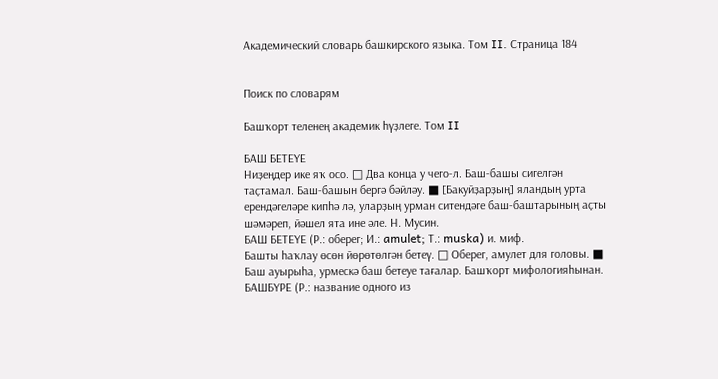Академический словарь башкирского языка. Том II. Страница 184


Поиск по словарям

Башҡорт теленең академик һүҙлеге. Том II

БАШ БЕТЕҮЕ
Ниҙеңдер ике яҡ осо. □ Два конца у чего-л. Баш-башы сигелгән таҫтамал. Баш-башын бергә бәйләу. ■ [Бакуйҙарҙың] яландың урта ерендәгеләре кипһә лә, уларҙың урман ситендәге баш-баштарының аҫты шәмәреп, йәшел ята ине әле. Н. Мусин.
БАШ БЕТЕҮЕ (Р.: оберег; И.: amulet; Т.: muska) и. миф.
Башты һаҡлау өсөн йөрөтөлгән бетеү. □ Оберег, амулет для головы. ■ Баш ауырыһа, урмескә баш бетеуе тағалар. Башҡорт мифологияһынан.
БАШБҮРЕ (Р.: название одного из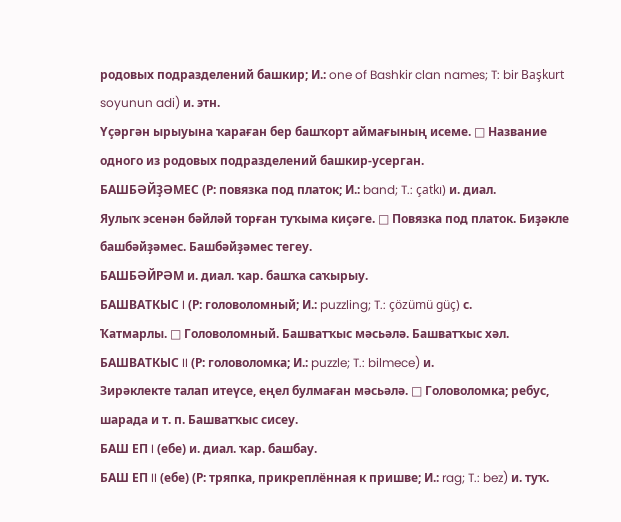родовых подразделений башкир; И.: one of Bashkir clan names; T: bir Başkurt soyunun adi) и. этн.
Үҫәргән ырыуына ҡараған бер башҡорт аймағының исеме. □ Название одного из родовых подразделений башкир-усерган.
БАШБӘЙҘӘМЕС (Р: повязка под платок; И.: band; T.: çatkı) и. диал.
Яулыҡ эсенән бәйләй торған туҡыма киҫәге. □ Повязка под платок. Биҙәкле башбәйҙәмес. Башбәйҙәмес тегеу.
БАШБӘЙРӘМ и. диал. ҡар. башҡа саҡырыу.
БАШВАТКЫС I (Р: головоломный; И.: puzzling; T.: çözümü güç) с.
Ҡатмарлы. □ Головоломный. Башватҡыс мәсьәлә. Башватҡыс хәл.
БАШВАТКЫС II (Р: головоломка; И.: puzzle; T.: bilmece) и.
Зирәклекте талап итеүсе, еңел булмаған мәсьәлә. □ Головоломка; ребус, шарада и т. п. Башватҡыс сисеу.
БАШ ЕП I (ебе) и. диал. ҡар. башбау.
БАШ ЕП II (ебе) (Р: тряпка, прикреплённая к пришве; И.: rag; T.: bez) и. туҡ.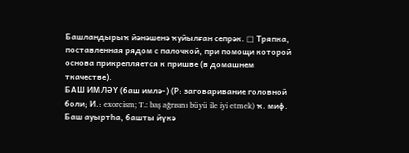Башландырыҡ йәнәшенә ҡуйылған сепрәк. □ Тряпка, поставленная рядом с палочкой, при помощи которой основа прикрепляется к пришве (в домашнем ткачестве).
БАШ ИМЛӘҮ (баш имлә-) (Р: заговаривание головной боли; И.: exorcism; T.: baş ağrısını büyü ile iyi etmek) ҡ. миф.
Баш ауыртһа, башты йүкә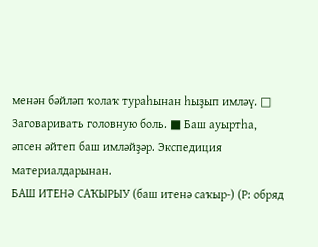менән бәйләп ҡолаҡ тураһынан һыҙып имләү. □ Заговаривать головную боль. ■ Баш ауыртһа, әпсен әйтеп баш имләйҙәр. Экспедиция материалдарынан.
БАШ ИТЕНӘ САҠЫРЫУ (баш итенә саҡыр-) (Р: обряд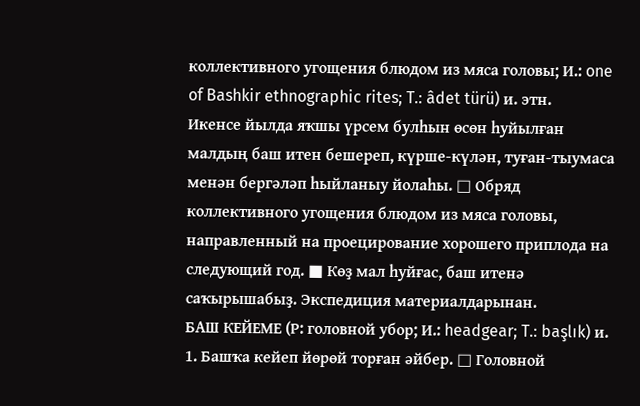коллективного угощения блюдом из мяса головы; И.: one of Bashkir ethnographic rites; T.: âdet türü) и. этн.
Икенсе йылда яҡшы үрсем булһын өсөн һуйылған малдың баш итен бешереп, күрше-күлән, туған-тыумаса менән бергәләп һыйланыу йолаһы. □ Обряд коллективного угощения блюдом из мяса головы, направленный на проецирование хорошего приплода на следующий год. ■ Көҙ мал һуйғас, баш итенә саҡырышабыҙ. Экспедиция материалдарынан.
БАШ КЕЙЕМЕ (Р: головной убор; И.: headgear; T.: başlık) и.
1. Башҡа кейеп йөрөй торған әйбер. □ Головной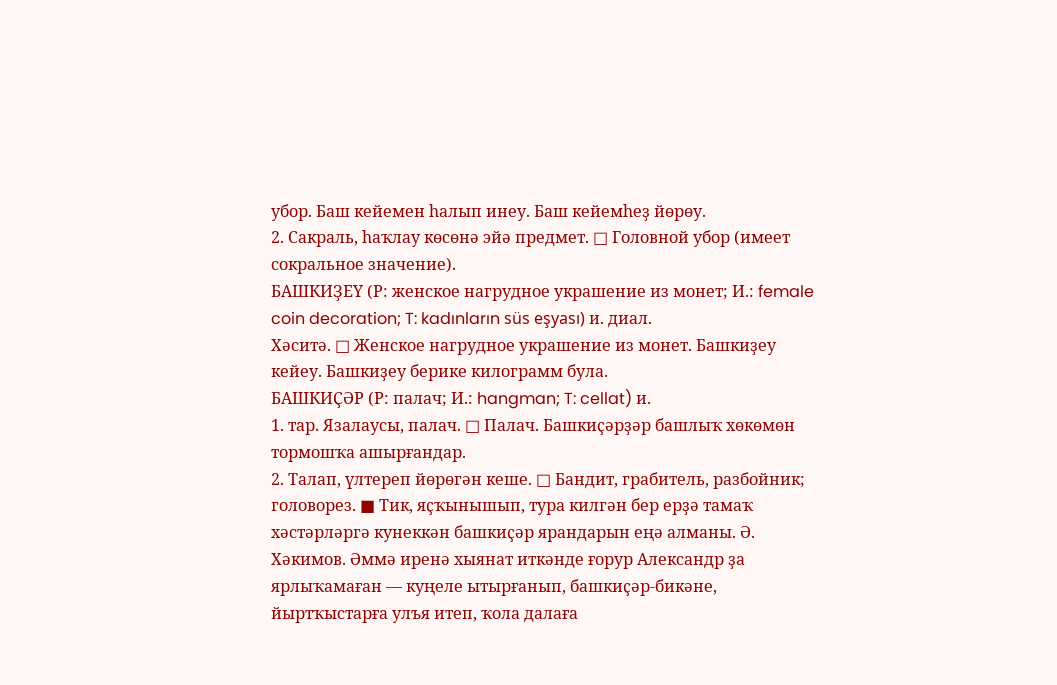убор. Баш кейемен һалып инеу. Баш кейемһеҙ йөрөу.
2. Сакраль, һаҡлау көсөнә эйә предмет. □ Головной убор (имеет сокральное значение).
БАШКИҘЕҮ (Р: женское нагрудное украшение из монет; И.: female coin decoration; T: kadınların süs eşyası) и. диал.
Хәситә. □ Женское нагрудное украшение из монет. Башкиҙеу кейеу. Башкиҙеу берике килограмм була.
БАШКИҪӘР (Р: палач; И.: hangman; T: cellat) и.
1. тар. Язалаусы, палач. □ Палач. Башкиҫәрҙәр башлыҡ хөкөмөн тормошҡа ашырғандар.
2. Талап, үлтереп йөрөгән кеше. □ Бандит, грабитель, разбойник; головорез. ■ Тик, яҫҡынышып, тура килгән бер ерҙә тамаҡ хәстәрләргә кунеккән башкиҫәр ярандарын еңә алманы. Ә. Хәкимов. Әммә иренә хыянат иткәнде ғорур Александр ҙа ярлыҡамаған — куңеле ытырғанып, башкиҫәр-бикәне, йыртҡыстарға улъя итеп, ҡола далаға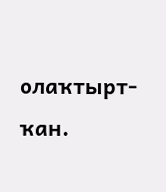олаҡтырт-ҡан.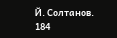Й. Солтанов.
184